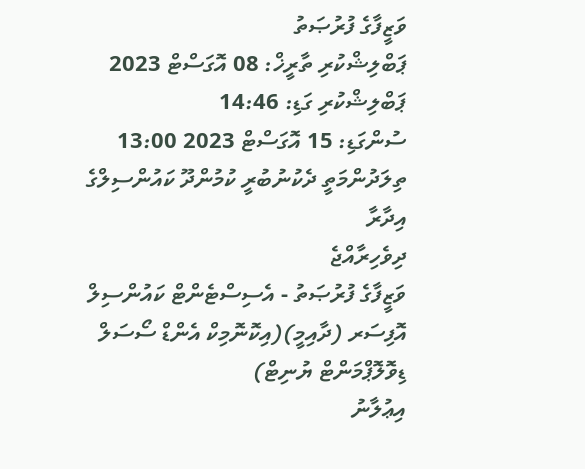ވަޒީފާގެ ފުރުޞަތު
ޕަބްލިޝްކުރި ތާރީޚް: 08 އޮގަސްޓް 2023
ޕަބްލިޝްކުރި ގަޑި: 14:46
ސުންގަޑި: 15 އޮގަސްޓް 2023 13:00
ތިލަދުންމަތީ ދެކުނުބުރީ ކުމުންދޫ ކައުންސިލްގެ އިދާރާ
ދިވެހިރާއްޖެ
ވަޒީފާގެ ފުރުޞަތު - އެސިސްޓެންޓް ކައުންސިލް އޮފިސަރ (ދާއިމީ)(އިކޮނޮމިކް އެންޑް ސޯސަލް ޑިވޮލޮޕްމަންޓް ޔުނިޓް)
އިޢުލާނު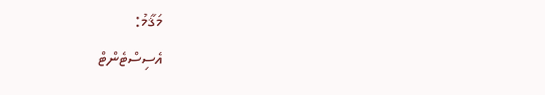މަޤާމު:
އެސިސްޓެންޓް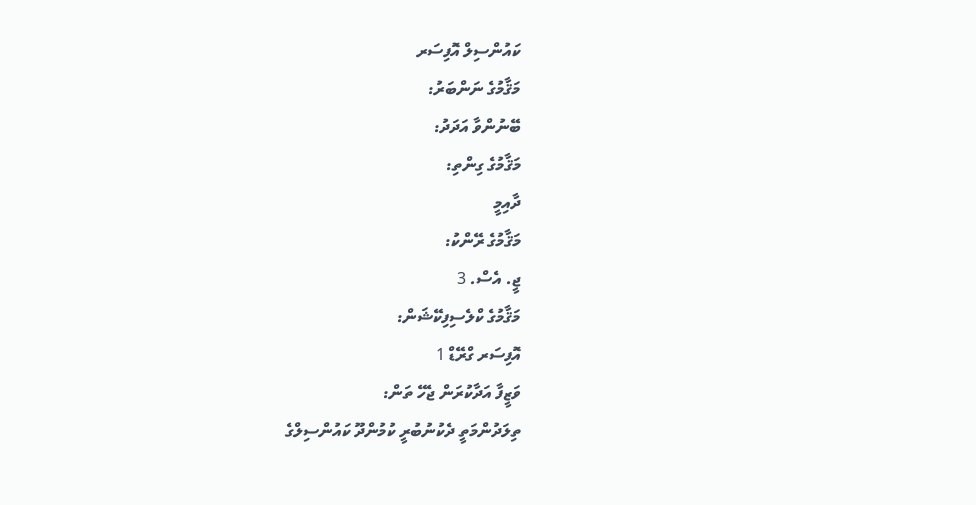ކައުންސިލް އޮފިސަރ
މަޤާމުގެ ނަންބަރު:
ބޭނުންވާ އަދަދު:
މަޤާމުގެ ގިންތި:
ދާއިމީ
މަޤާމުގެ ރޭންކު:
ޖީ. އެސް. 3
މަޤާމުގެ ކްލެސިފިކޭޝަން:
އޮފިސަރ ގްރޭޑް 1
ވަޒީފާ އަދާކުރަން ޖެހޭ ތަން:
ތިލަދުންމަތީ ދެކުނުބުރީ ކުމުންދޫ ކައުންސިލްގެ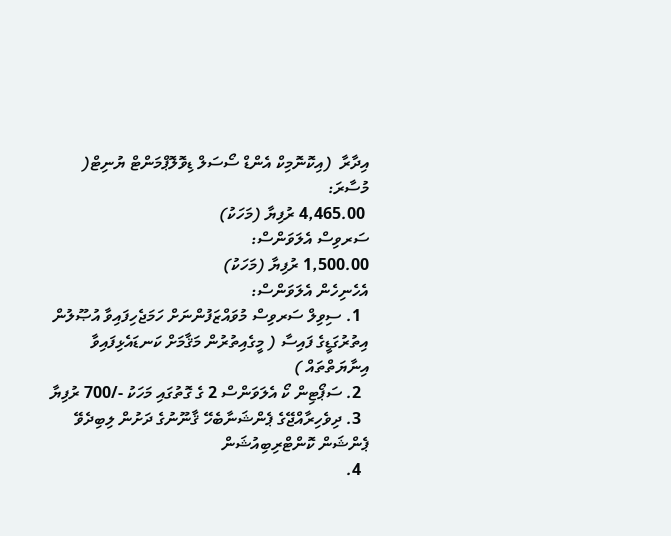އިދާރާ  (އިކޮނޮމިކް އެންޑް ސޯސަލް ޑިވޮލޮޕްމަންޓް ޔުނިޓް(
މުސާރަ:
 4,465.00 ރުފިޔާ (މަހަކު)
ސަރވިސް އެލަވަންސް:
1,500.00 ރުފިޔާ (މަހަކު)
އެހެނިހެން އެލަވަންސް:
  1. ސިވިލް ސަރވިސް މުވައްޒަފުންނަށް ހަމަޖެހިފައިވާ އުޞޫލުން އިތުރުގަޑީގެ ފައިސާ ( މީގެއިތުރުން މަޤާމަށް ކަނޑައެޅިފައިވާ އިނާޔަތްތައް )
  2. ސަޕޯޓިން ކޯ އެލަވަންސް 2 ގެ ގޮތުގައި މަހަކު -/700 ރުފިޔާ
  3. ދިވެހިރާއްޖޭގެ ޕެންޝަނާބެހޭ ޤާނޫނުގެ ދަށުން ލިބިދެވޭ ޕެންޝަން ކޮންޓްރިބިއުޝަން
  4.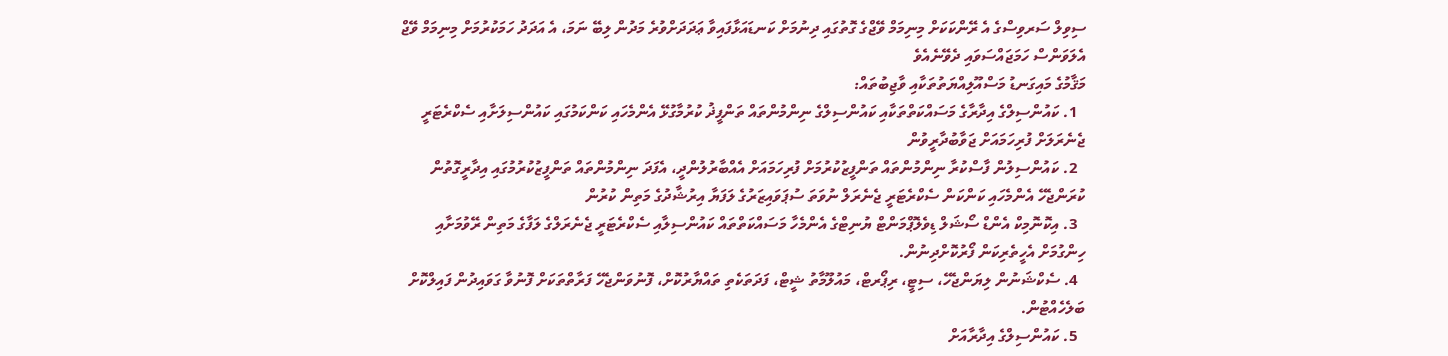ސިވިލް ސަރވިސްގެ އެ ރޭންކަކަށް މިނިމަމް ވޭޖްގެ ގޮތުގައި ދިނުމަށް ކަނޑައަޅާފައިވާ ޢަދަދަށްވުރެ މަދުން ލިބޭ ނަމަ، އެ އަދަދު ހަމަކުރުމަށް މިނިމަމް ވޭޖް އެލަވަންސް ހަމަޖައްސަވައި ދެވޭނެއެވެ
މަޤާމުގެ މައިގަނޑު މަސްއޫލިއްޔަތުތަކާއި ވާޖިބުތައް:
  1. ކައުންސިލްގެ އިދާރާގެ މަސައްކަތްތަކާއި ކައުންސިލްގެ ނިންމުންތައް ތަންފީޛު ކުރުމާގުޅޭ އެންމެހައި ކަންކަމުގައި ކައުންސިލަށާއި ސެކްރެޓަރީ ޖެނެރަލަށް ފުރިހަމައަށް ޖަވާބުދާރީވުން
  2. ކައުންސިލުން ފާސްކުރާ ނިންމުންތައް ތަންފީޒުކުރުމަށް ފުރިހަމައަށް އެއްބާރުލުންދީ، އެފަދަ ނިންމުންތައް ތަންފީޒުކުރުމުގައި އިދާރީގޮތުން ކުރަންޖެހޭ އެންމެހައި ކަންކަން ސެކްރެޓަރީ ޖެނެރަލް ނުވަތަ ސުޕަވައިޒަރުގެ ލަފަޔާ އިރުޝާދުގެ މަތިން ކުރުން
  3. އިކޮނޮމިކް އެންޑް ސޯޝަލް ޑިވެލޮޕްމަންޓް ޔުނިޓްގެ އެންމެހާ މަސައްކަތްތައް ކައުންސިލާއި ސެކްރެޓަރީ ޖެނެރަލްގެ ލަފާގެ މަތިން ރޭވުމަށާއި ހިންގުމަށް އެހީތެރިކަން ފޯރުކޮށްދިނުން.
  4. ސެކްޝަނުން ލިޔަންޖެހޭ، ސިޓީ، ރިޕޯރޓް، މައުލޫމާތު ޝީޓް، ފަދަތަކެތި ތައްޔާރުކޮށް، ފޮނުވަންޖެހޭ ފަރާތްތަކަށް ފޮނުވާ ގަވައިދުން ފައިލްކޮށް ބަލެހެއްޓުން.
  5. ކައުންސިލްގެ އިދާރާއަށް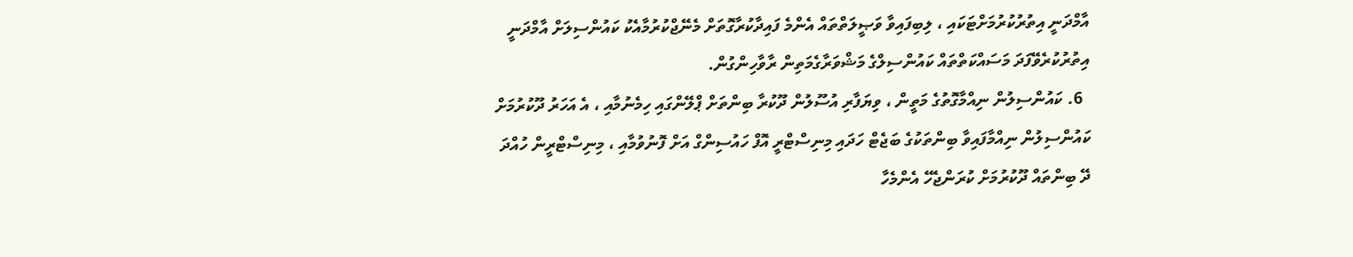އާމްދަނީ އިތުރުކުރުމަށްޓަކައި ، ލިބިފައިވާ ވަޞީލަތްތައް އެންމެ ފައިދާކުރާގޮތަށް މެނޭޖްކުރުމާއެކު ކައުންސިލަށް އާމްދަނީ އިތުރުކުރެވޭފަދަ މަސައްކަތްތައް ކައުންސިލްގެ މަޝްވަރާގެމަތިން ރާވާހިންގުން.
  6. ކައުންސިލުން ނިއްމާގޮތުގެ މަތީން ، ވިޔަފާރި އުސޫލުން ދޫކުރާ ބިންތަށް ޕްލޭންގައި ހިމެނުމާއި ، އެ އަހަރު ދޫކުރުމަށް ކައުންސިލުން ނިއްމާފައިވާ ބިންތަކުގެ ބަޖެޓް ހަދައި މިނިސްޓްރީ އޮފް ހައުސިންގް އަށް ފޮނުވުމާއި ، މިނިސްޓްރީން ހުއްދަ ދޭ ބިންތައް ދޫކުރުމަށް ކުރަންޖެހޭ އެންމެހާ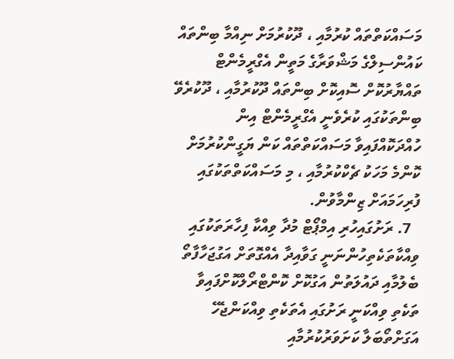މަސައްކަތްތައް ކުރުމާއި ، ދޫކުރުމަށް ނިއްމާ ބިންތައް ކައުންސިލްގެ މަޝްވަރާގެ މަތީން އެގްރީމެންޓް ތައްޔާރުކޮށް ސޮއިކޮށް ބިންތައް ދޫކުރުމާއި ، ދޫކުރެވޭ ބިންތަކުގައި ކުރެވެނީ އެގްރީމެންޓް އިން ހުއްދަކޮއްފައިވާ މަސައްކަތްތައް ކަން ޔަގީންކުރުމަށް ކޮންމެ މަހަކު ޗެކްކުރުމާއި ، މި މަސައްކަތްތަކުގައި ފުރިހަމައަށް ޒިންމާވުން.
  7. ރަށުގައިހުރި އިމްޕޯޓް މުދާ ވިއްކާ ފިހާރަތަކުގައި ވިއްކާތަކެތިހުންނަނީ ގަވާއިދާ އެއްގޮތަށް އަގުޖަހާފާތޯ ބެލުމާއި ދައުލަތުން އަގުކޮށް ކޮންޓްރޯލްކޮށްފައިވާ ތަކެތި ވިއްކަނީ ރަށުގައި އެތަކެތި ވިއްކަންޖެހޭ އަގަށްތޯބަލާ ކަށަވަރުކުރުމާއި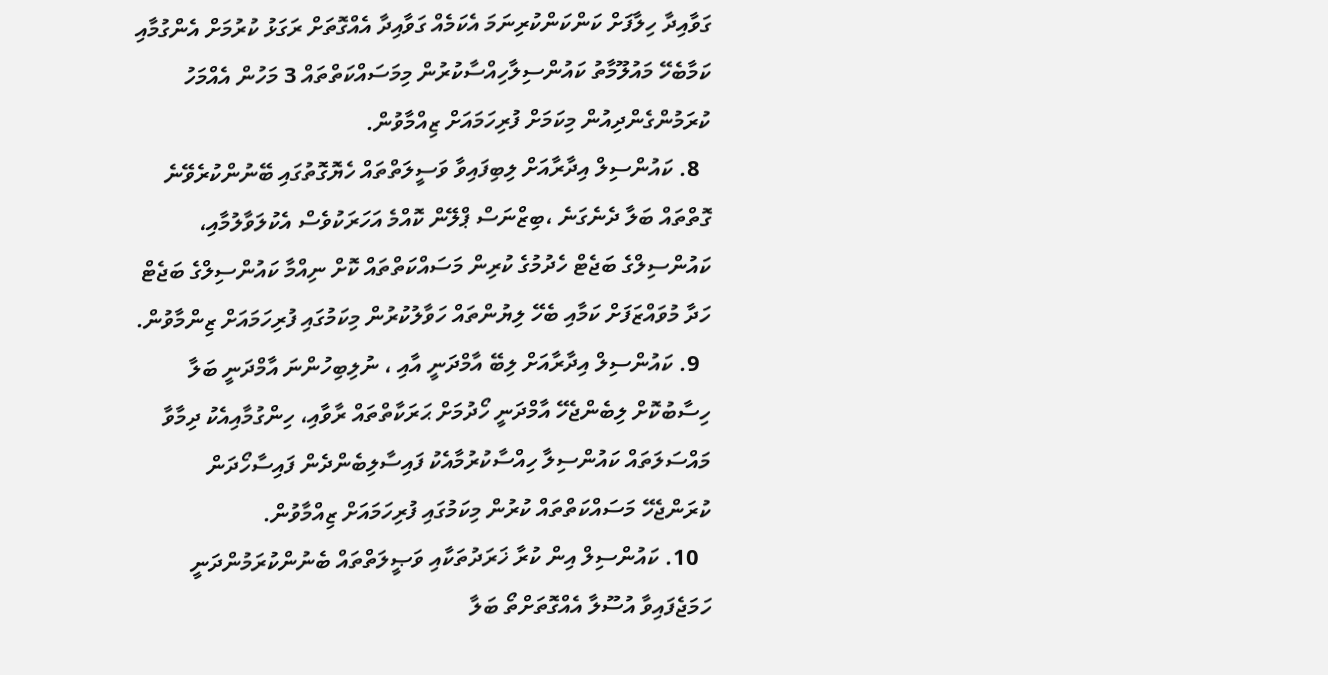ގަވާއިދާ ހިލާފަށް ކަންކަންކުރިނަމަ އެކަމެއް ގަވާއިދާ އެއްގޮތަށް ރަގަޅު ކުރުމަށް އެންގުމާއި ކަމާބެހޭ މައުލޫމާތު ކައުންސިލާހިއްސާކުރުން މިމަސައްކަތްތައް 3 މަހުން އެއްމަހު ކުރަމުންގެންދިއުން މިކަމަށް ފުރިހަމައަށް ޒިއްމާވުން.
  8. ކައުންސިލް އިދާރާއަށް ލިބިފައިވާ ވަސީލަތްތައް ހެޔޮގޮތުގައި ބޭނުންކުރެވޭނެ ގޮތްތައް ބަލާ ދެނެގަނެ ،ބިޒްނަސް ޕްލޭން ކޮއްމެ އަހަރަކުވެސް އެކުލަވާލުމާއި، ކައުންސިލްގެ ބަޖެޓް ހެދުމުގެ ކުރިން މަސައްކަތްތައް ކޮށް ނިއްމާ ކައުންސިލްގެ ބަޖެޓް ހަދާ މުވައްޒަފަށް ކަމާއި ބެހޭ ލިޔުންތައް ހަވާލުކުރުން މިކަމުގައި ފުރިހަމައަށް ޒިންމާވުން.
  9. ކައުންސިލް އިދާރާއަށް ލިބޭ އާމްދަނީ އާއި ، ނުލިބިހުންނަ އާމްދަނީ ބަލާ ހިސާބުކޮށް ލިބެންޖެހޭ އާމްދަނީ ހޯދުމަށް ޙަރަކާތްތައް ރާވާއި، ހިންގުމާއިއެކު ދިމާވާ މައްސަލަތައް ކައުންސިލާ ހިއްސާކުރުމާއެކު ފައިސާލިބެންދެން ފައިސާހޯދަން ކުރަންޖެހޭ މަސައްކަތްތައް ކުރުން މިކަމުގައި ފުރިހަމައަށް ޒިއްމާވުން.
  10. ކައުންސިލް އިން ކުރާ ޚަރަދުތަކާއި ވަޞީލަތްތައް ބެނުންކުރަމުންދަނީ ހަމަޖެފައިވާ އުސޫލާ އެއްގޮތަށްތޯ ބަލާ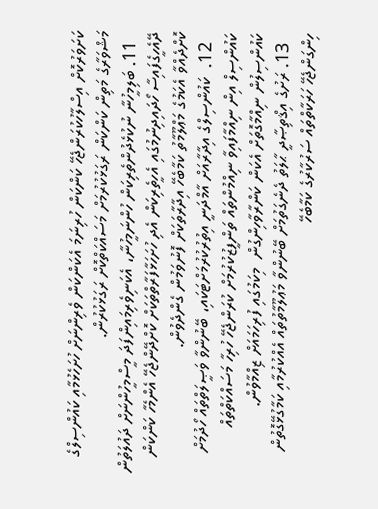ކަށަވަރުކޮށް އިސްލާހުކުރަންޖެހޭ ކަންކަން ހުރިނަމަ އެކަންކަން ވެރިންނަށް ހުށަހެޅުމާއި ކައުންސިލްގެ މަޝްވަރާގެ މަތިން ކަންކަން ރަގަޅުކުރުމަށް މަސައްކަތްކޮށް ރަގަޅުކުރުން.
  11. ބަލިމީހުނާ ނުކުޅެދުންތެރިކަން ހުންނަމީހުނާ، އެކަނިވެރިމައިންފަދަ މީސްމީހުންނަށް ދައުލަތުން ދޭއެހީގެފައިސާ ހޯދައިދިނުމުގައި އެހީތެރިކަން އެދި ހުށަހަޅާފަރާތްތަކަށް ކޮށްދޭންޖެހޭ އެންމެހާ ކަންކަން ކޮށްދެއްވާ އެކަމުގެ މަޢްލޫމާތު ކަމާބެހޭ އިދާރާތަކަށް ފޮނުވަމުން ގެންދެވުން.
  12.  ކައުންސިލްގެ އިދާރާއަށް އާމްދަނީ އިތުރުކުރުމަށްޓަކައި، ބޭނުންވާ ވަޞީލަތްތައް ހޯދުމަށް ކައުންސިލް އިން ނިއްމާފައިވާ ނިއްމުންތައް ތަންފީޒުކުރުމަށް ކުރަންޖެހޭ ހުރިހާ މަސައްކަތްތައް ކައުންސިލުން ނިއްމާގޮތަށް އެކަން ކަންރާވާހިންގުން  މިކަމުގައި ފުރިހަމައަށް ޒިއްމާވުން.
  13. ރަށުގެ އިޤްތިޞާދީ ޙާލަތު ދެނެގަތުމަށް ބޭނުންވާ މަޢުލޫމާތުތައް އެއްކުރުމާއި ކަމާގުޅޭގޮތުން ހިންގަންޖެހޭ ހަރަކާތްތައް ސަރުކާރުގެ ކަމާބެހޭ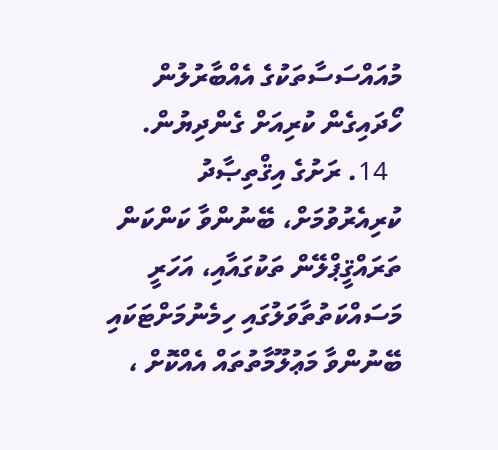މުއައްސަސާތަކުގެ އެއްބާރުލުން ހޯދައިގެން ކުރިއަށް ގެންދިޔުން.
  14. ރަށުގެ އިޤްތިޞާދު ކުރިއެރުވުމަށް، ބޭނުންވާ ކަންކަން ތަރައްޤީޕްލޭން ތަކުގައާއި، އަހަރީ މަސައްކަތުތާވަލުގައި ހިމެނުމަށްޓަކައި ބޭނުންވާ މަޢުލޫމާތުތައް އެއްކޮށް ،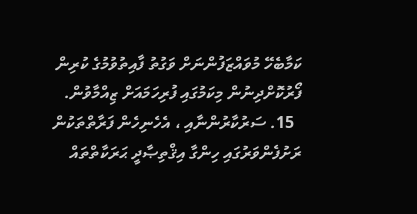ކަމާބެހޭ މުވައްޒަފުންނަށް ވަގުތު ފާއިތުވުމުގެ ކުރިން ފޯރުކޮށްދިނުން މިކަމުގައި ފުރިހަމައަށް ޒިއްމާވުން.
  15. ސަރުކާރުންނާއި ، އެހެނިހެން ފަރާތްތަކުން ރަށުފެންވަރުގައި ހިންގާ އިޤްތިޞާދީ ޙަރަކާތްތައް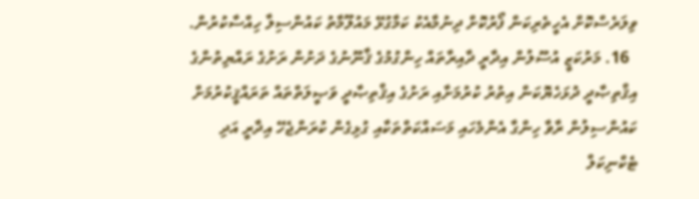ވިލަރެސްކޮށް އެހީތެރިކަން ފޯރުކޮށް ދިނުމާއެކު ކަމާގުޅޭ މައުލޫމާތު ކައުންސިލާ ހިއްސާކުރުން.
  16. މަރުކަޒީ އުސޫލުން އިދާރީ ދާއިރާތައް ހިންގުމުގެ ޤާނޫނުގެ ދަށުން ރަށުގެ ރައްޔިތުންގެ އިޤްތިޞާދީ ދުޅަހެޔޮކަން އިތުރު ކުރުމަށާއި ރަށުގެ އިޤްތިޞާދީ ވަޞީލަތްތައް ތަރައްޤީކުރުމަށް ކައުންސިލުން ރާވާ ހިންގާ އެންމެހައި މަސައްކަތްތަކާއި ގުޅިގެން ކުރަންޖެހޭ އިދާރީ އަދި ޓެކްނިކަލް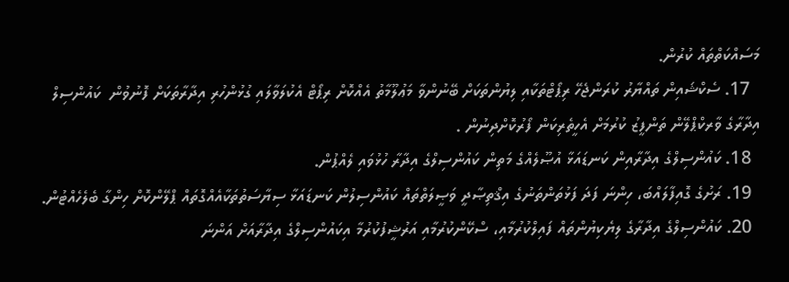މަސައްކަތްތައް ކުރުން.
  17. ސެކްޝައިން ތައްޔާރު ކުރަންޖެހޭ ރިޕޯޓްތަކާއި ލިޔުންތަކަށް ބޭނުންވާ މަޢުލޫމާތު އެއްކޮށް ރިޕޯޓް އެކުލަވާލައި ގުޅުންހުރި އިދާރާތަކަށް ފޮނުވުން  ކައުންސިލް އިދާރާގެ ވާރކްޕްލޭން ތަންފީޒު ކުރުމަށް އެހީތެރިކަން ފޯރުކޮށްދިނުން .
  18. ކައުންސިލްގެ އިދާރާއިން ކަނޑައަޅާ އުޞޫލެއްގެ މަތިން ކައުންސިލްގެ އިދާރާ ހުޅުވައި ލެއްޕުން.
  19. ރަށުގެ ގޮއިފާލައްބަ، ހިންނަ ފަދަ ފަޅުތަންތަނުގެ އިޤްތިޞާދީ ވަޞީލަތްތައް ކައުންސިލުން ކަނޑައަޅާ ސިޔާސަތުތަކާއެއްގޮތައް ޕްލޭންކޮށް ހިންގާ ބެލެހެއްޓުން.
  20. ކައުންސިލްގެ އިދާރާގެ ލިޔެކިޔުންތައް ފައިލްކުރުމާއި، ސްކޭންކުރުމާއި އަރުޝީފުކުރުމާ އިކައުންސިލްގެ އިދާރާއަށް އަންނަ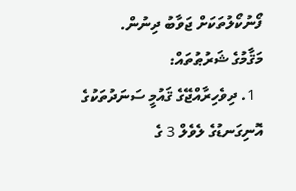ފޯނުކޯލުތަކަށް ޖަވާބު ދިނުން.
މަޤާމުގެ ޝަރުޠުތައް:
  1. ދިވެހިރާއްޖޭގެ ޤައުމީ ސަނަދުތަކުގެ އޮނިގަނޑުގެ ލެވެލް 3 ގެ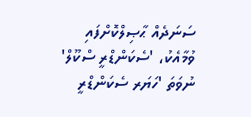ސަނަދެއް ޙާޞިލްކޮށްފައި ވުމާއެކު، 'ސެކަންޑްރީ ސްކޫލް' ނުވަތަ 'ހަޔަރ ސެކަންޑްރީ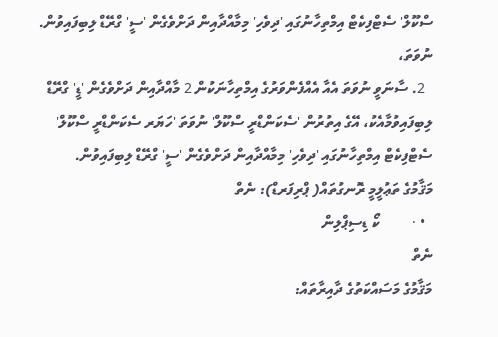ސްކޫލް' ސެޓްފިކެޓް އިމްތިހާނުގައި 'ދިވެހި' މިމާއްދާއިން ދަށްވެގެން 'ސީ' ގްރޭޑް ލިބިފައިވުން. ނުވަތަ،
  2. ސާނަވީ ނުވަތަ އެއާ އެއްފެންވަރުގެ އިމްތިހާނަކުން 2 މާއްދާއިން ދަށްވެގެން 'ޑީ' ގްރޭޑް ލިބިފައިވުމާއެކު، އޭގެ އިތުރުން 'ސެކަންޑްރީ ސްކޫލް' ނުވަތަ 'ހަޔަރ ސެކަންޑްރީ ސްކޫލް' ސެޓްފިކެޓް އިމްތިހާނުގައި 'ދިވެހި' މިމާއްދާއިން ދަށްވެގެން 'ސީ' ގްރޭޑް ލިބިފައިވުން.
މަޤާމުގެ ތަޢުލީމީ ރޮނގުތައް( ޕްރިފަރޑް): ނެތް
  • ·         ކޯ ޑިސިޕްލިން
ނެތް
މަޤާމުގެ މަސައްކަތުގެ ދާއިރާތައް: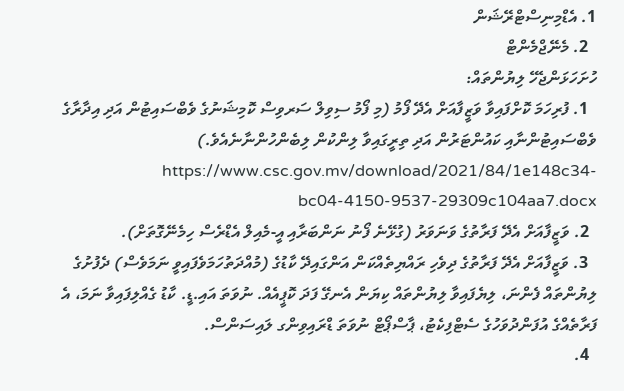1. އެޑްމިނިސްޓްރޭޝަން
  2. މެނޭޖްމެންޓް
ހުށަހަޅަންޖެހޭ ލިޔުންތައް:
  1. ފުރިހަމަ ކޮށްފައިވާ ވަޒީފާއަށް އެދޭ ފޯމު (މި ފޯމު ސިވިލް ސަރވިސް ކޮމިޝަނުގެ ވެބްސައިޓުން އަދި އިދާރާގެ ވެބްސައިޓުންނާއި ކައުންޓަރުން އަދި ތިރީގައިވާ ލިންކުން ލިބެންހުންނާނެއެވެ.)  https://www.csc.gov.mv/download/2021/84/1e148c34-bc04-4150-9537-29309c104aa7.docx
  2. ވަޒީފާއަށް އެދޭ ފަރާތުގެ ވަނަވަރު (ގުޅޭނެ ފޯނު ނަންބަރާއި އީ-މެއިލް އެޑްރެސް ހިމެނޭގޮތަށް).
  3. ވަޒީފާއަށް އެދޭ ފަރާތުގެ ދިވެހި ރައްޔިތެއްކަން އަންގައިދޭ ކާޑުގެ (މުއްދަތުހަމަވެފައިވީ ނަމަވެސް) ދެފުށުގެ ލިޔުންތައް ފެންނަ، ލިޔެފައިވާ ލިޔުންތައް ކިޔަން އެނގޭ ފަދަ ކޮޕީއެއް. ނުވަތަ އައި.ޑީ. ކާޑު ގެއްލިފައިވާ ނަމަ، އެ ފަރާތެއްގެ އުފަންދުވަހުގެ ސެޓްފިކެޓު، ޕާސްޕޯޓް ނުވަތަ ޑްރައިވިންގ ލައިސަންސް.
  4.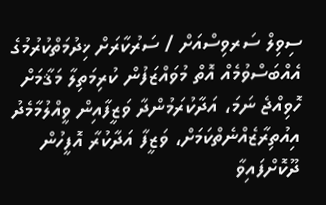ސިވިލް ސަރވިސްއަށް / ސަރުކާރަށް ޚިދުމަތްކުރުމުގެ އެއްބަސްވުމެއް އޮތް މުވައްޒަފުން ކުރިމަތިލާ މަޤާމަށް ހޮވިއްޖެ ނަމަ، އަދާކުރަމުންދާ ވަޒީފާއިން ވީއްލުމާމެދު އިއުތިރާޒެއްނެތްކަމަށް، ވަޒީފާ އަދާކުރާ އޮފީހުން ދޫކޮށްފައިވާ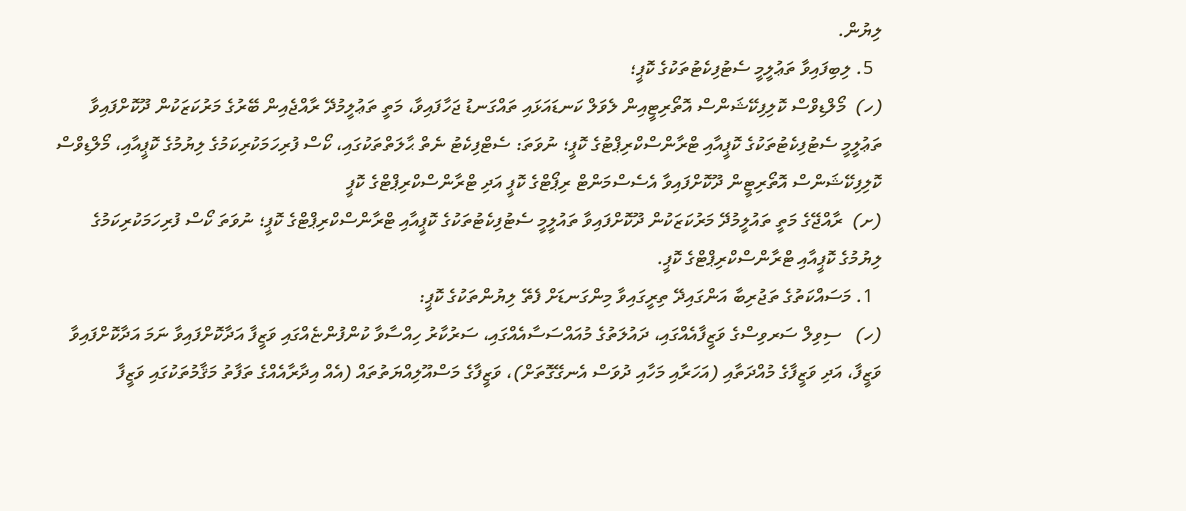ލިޔުން.
  5. ލިބިފައިވާ ތަޢުލީމީ ސެޓުފިކެޓުތަކުގެ ކޮޕީ؛
(ހ)  މޯލްޑިވްސް ކޮލިފިކޭޝަންސް އޮތޯރިޓީއިން ލެވަލް ކަނޑައަޅައި ތައްގަނޑު ޖަހާފައިވާ، މަތީ ތަޢުލީމުދޭ ރާއްޖެއިން ބޭރުގެ މަރުކަޒަކުން ދޫކޮށްފައިވާ ތަޢުލީމީ ސެޓުފިކެޓުތަކުގެ ކޮޕީއާއި ޓްރާންސްކްރިޕްޓުގެ ކޮޕީ؛ ނުވަތަ: ސެޓްފިކެޓު ނެތް ޙާލަތްތަކުގައި، ކޯސް ފުރިހަމަކުރިކަމުގެ ލިޔުމުގެ ކޮޕީއާއި، މޯލްޑިވްސް ކޮލިފިކޭޝަންސް އޮތޯރިޓީން ދޫކޮށްފައިވާ އެސެސްމަންޓް ރިޕޯޓްގެ ކޮޕީ އަދި ޓްރާންސްކްރިޕްޓްގެ ކޮޕީ
(ށ)  ރާއްޖޭގެ މަތީ ތައުލީމުދޭ މަރުކަޒަކުން ދޫކޮށްފައިވާ ތައުލީމީ ސެޓުފިކެޓުތަކުގެ ކޮޕީއާއި ޓްރާންސްކްރިޕްޓްގެ ކޮޕީ؛ ނުވަތަ ކޯސް ފުރިހަމަކުރިކަމުގެ ލިޔުމުގެ ކޮޕީއާއި ޓްރާންސްކްރިޕްޓްގެ ކޮޕީ.
  1. މަސައްކަތުގެ ތަޖުރިބާ އަންގައިދޭ ތިރީގައިވާ މިންގަނޑަށް ފެތޭ ލިޔުންތަކުގެ ކޮޕީ:
(ހ)   ސިވިލް ސަރވިސްގެ ވަޒީފާއެއްގައި، ދައުލަތުގެ މުއައްސަސާއެއްގައި، ސަރުކާރު ހިއްސާވާ ކުންފުންޏެއްގައި ވަޒީފާ އަދާކޮށްފައިވާ ނަމަ އަދާކޮށްފައިވާ ވަޒީފާ، އަދި ވަޒީފާގެ މުއްދަތާއި (އަހަރާއި މަހާއި ދުވަސް އެނގޭގޮތަށް)، ވަޒީފާގެ މަސްއޫލިއްޔަތުތައް (އެއް އިދާރާއެއްގެ ތަފާތު މަޤާމުތަކުގައި ވަޒީފާ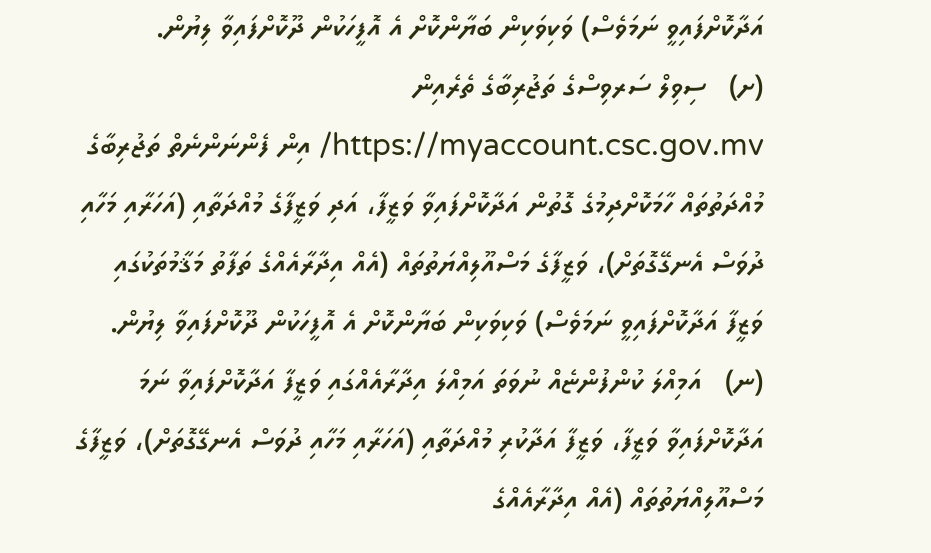އަދާކޮށްފައިވީ ނަމަވެސް) ވަކިވަކިން ބަޔާންކޮށް އެ އޮފީހަކުން ދޫކޮށްފައިވާ ލިޔުން.
(ށ)   ސިވިލް ސަރވިސްގެ ތަޖުރިބާގެ ތެރެއިން https://myaccount.csc.gov.mv/ އިން ފެންނަންނެތް ތަޖުރިބާގެ މުއްދަތުތައް ހާމަކޮށްދިމުގެ ގޮތުން އަދާކޮށްފައިވާ ވަޒީފާ، އަދި ވަޒީފާގެ މުއްދަތާއި (އަހަރާއި މަހާއި ދުވަސް އެނގޭގޮތަށް)، ވަޒީފާގެ މަސްއޫލިއްޔަތުތައް (އެއް އިދާރާއެއްގެ ތަފާތު މަޤާމުތަކުގައި ވަޒީފާ އަދާކޮށްފައިވީ ނަމަވެސް) ވަކިވަކިން ބަޔާންކޮށް އެ އޮފީހަކުން ދޫކޮށްފައިވާ ލިޔުން.
(ނ)   އަމިއްލަ ކުންފުންޏެއް ނުވަތަ އަމިއްލަ އިދާރާއެއްގައި ވަޒީފާ އަދާކޮށްފައިވާ ނަމަ އަދާކޮށްފައިވާ ވަޒީފާ، ވަޒީފާ އަދާކުރި މުއްދަތާއި (އަހަރާއި މަހާއި ދުވަސް އެނގޭގޮތަށް)، ވަޒީފާގެ މަސްއޫލިއްޔަތުތައް (އެއް އިދާރާއެއްގެ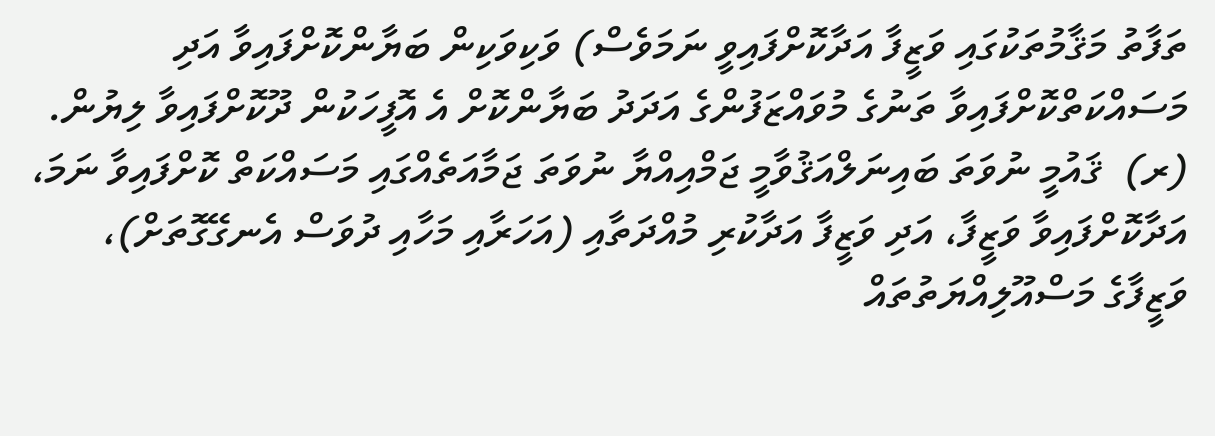ތަފާތު މަޤާމުތަކުގައި ވަޒީފާ އަދާކޮށްފައިވީ ނަމަވެސް) ވަކިވަކިން ބަޔާންކޮށްފައިވާ އަދި މަސައްކަތްކޮށްފައިވާ ތަނުގެ މުވައްޒަފުންގެ އަދަދު ބަޔާންކޮށް އެ އޮފީހަކުން ދޫކޮށްފައިވާ ލިޔުން.
(ރ)  ޤައުމީ ނުވަތަ ބައިނަލްއަޤުވާމީ ޖަމްއިއްޔާ ނުވަތަ ޖަމާއަތެއްގައި މަސައްކަތް ކޮށްފައިވާ ނަމަ، އަދާކޮށްފައިވާ ވަޒީފާ، އަދި ވަޒީފާ އަދާކުރި މުއްދަތާއި (އަހަރާއި މަހާއި ދުވަސް އެނގޭގޮތަށް)، ވަޒީފާގެ މަސްއޫލިއްޔަތުތައް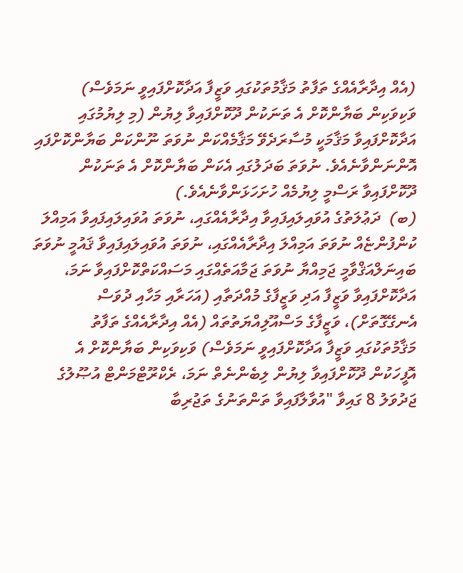(އެއް އިދާރާއެއްގެ ތަފާތު މަޤާމުތަކުގައި ވަޒީފާ އަދާކޮށްފައިވީ ނަމަވެސް) ވަކިވަކިން ބަޔާންކޮށް އެ ތަނަކުން ދޫކޮށްފައިވާ ލިޔުން (މި ލިޔުމުގައި އަދާކޮށްފައިވާ މަޤާމަކީ މުސާރަދެވޭ މަޤާމެއްކަން ނުވަތަ ނޫންކަން ބަޔާންކޮށްފައި އޮންނަންވާނެއެވެ. ނުވަތަ ބަދަލުގައި އެކަން ބަޔާންކޮށް އެ ތަނަކުން ދޫކޮށްފައިވާ ރަސްމީ ލިޔުމެއް ހުށަހަޅަންވާނެއެވެ.)
(ބ)  ދަޢުލަތުގެ އުވައިލައިފައިވާ އިދާރާއެއްގައި، ނުވަތަ އުވައިލައިފައިވާ އަމިއްލަ ކުންފުންޏެއް ނުވަތަ އަމިއްލަ އިދާރާއެއްގައި، ނުވަތަ އުވައިލައިފައިވާ ޤައުމީ ނުވަތަ ބައިނަލްއަޤްވާމީ ޖަމިއްޔާ ނުވަތަ ޖަމާއަތެއްގައި މަސައްކަތްކޮށްފައިވާ ނަމަ، އަދާކޮށްފައިވާ ވަޒީފާ އަދި ވަޒީފާގެ މުއްދަތާއި (އަހަރާއި މަހާއި ދުވަސް އެނގޭގޮތަށް)، ވަޒީފާގެ މަސްއޫލިއްޔަތުތައް (އެއް އިދާރާއެއްގެ ތަފާތު މަޤާމުތަކުގައި ވަޒީފާ އަދާކޮށްފައިވީ ނަމަވެސް) ވަކިވަކިން ބަޔާންކޮށް އެ އޮފީހަކުން ދޫކޮށްފައިވާ ލިޔުން ލިބެންނެތް ނަމަ، ރެކްރޫޓްމަންޓް އުޞޫލުގެ ޖަދުވަލު 8 ގައިވާ "އުވާލާފައިވާ ތަންތަނުގެ ތަޖުރިބާ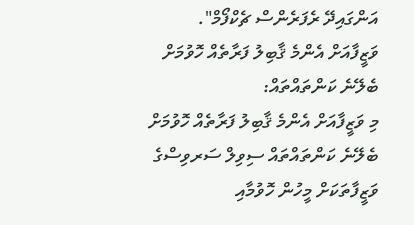އަންގައިދޭ ރެފަރެންސް ޗެކްފޯމް".
ވަޒީފާއަށް އެންމެ ޤާބިލު ފަރާތެއް ހޮވުމަށް ބެލޭނެ ކަންތައްތައް:
މި ވަޒީފާއަށް އެންމެ ޤާބިލު ފަރާތެއް ހޮވުމަށް ބެލޭނެ ކަންތައްތައް ސިވިލް ސަރވިސްގެ ވަޒީފާތަކަށް މީހުން ހޮވުމާއި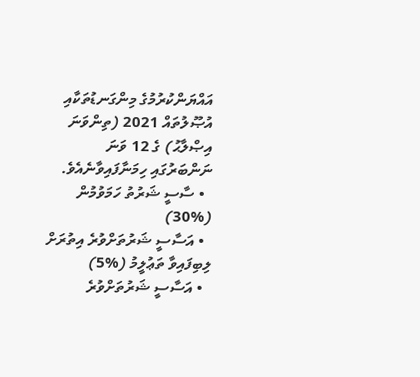އައްޔަންކުރުމުގެ މިންގަނޑުތަކާއި އުޞޫލުތައް 2021 (ތިންވަނަ އިޞްލާޙު) ގެ 12 ވަނަ ނަންބަރުގައި ހިމަނާފައިވާނެއެވެ.
  • ސާސީ ޝަރުތު ހަމަވުމުން (%30)
  • އަސާސީ ޝަރުތަށްވުރެ އިތުރަށް ލިބިފައިވާ ތަޢުލީމު (%5)
  • އަސާސީ ޝަރުތަށްވުރެ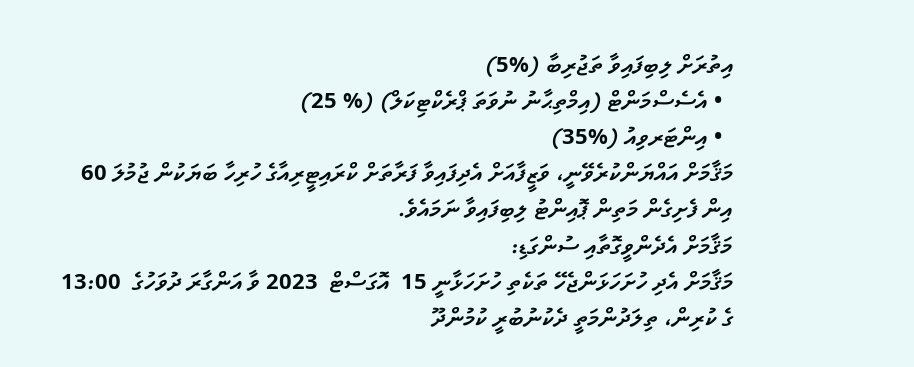އިތުރަށް ލިބިފައިވާ ތަޖުރިބާ (%5)
  • އެސެސްމަންޓް (އިމްތިޙާނު ނުވަތަ ޕްރެކްޓިކަލް) (% 25)
  • އިންޓަރވިއު (%35)
މަޤާމަށް އައްޔަންކުރެވޭނީ، ވަޒީފާއަށް އެދިފައިވާ ފަރާތަށް ކްރައިޓީރިއާގެ ހުރިހާ ބަޔަކުން ޖުމުލަ 60 އިން ފެށިގެން މަތިން ޕޮއިންޓު ލިބިފައިވާ ނަމައެވެ.
މަޤާމަށް އެދެންވީގޮތާއި ސުންގަޑި:
މަޤާމަށް އެދި ހުށަހަޅަންޖެހޭ ތަކެތި ހުށަހަޅާނީ 15  އޮގަސްޓް  2023 ވާ އަންގާރަ ދުވަހުގެ  13:00 ގެ ކުރިން، ތިލަދުންމަތީ ދެކުނުބުރީ ކުމުންދޫ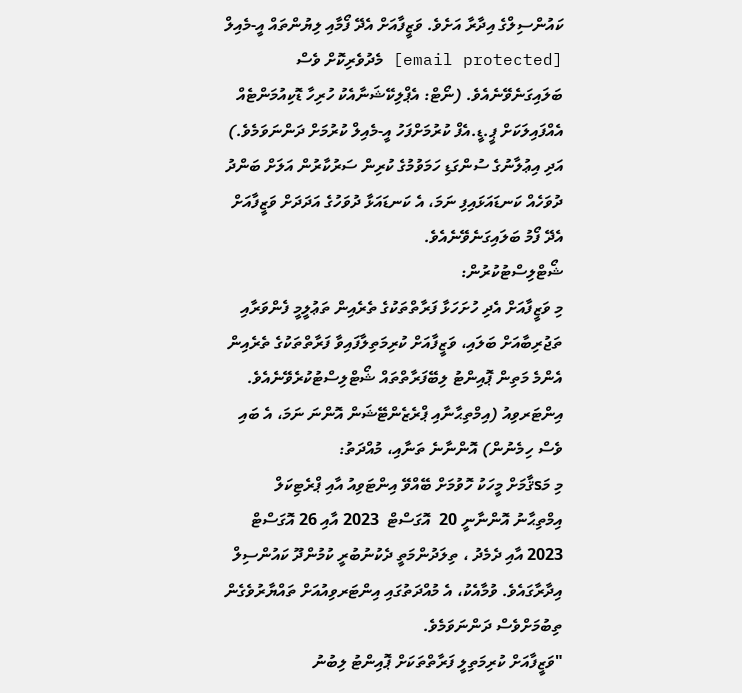ކައުންސިލްގެ އިދާރާ އަށެވެ. ވަޒީފާއަށް އެދޭ ފޯމާއި ލިޔުންތައް އީ-މެއިލް [email protected] މެދުވެރިކޮށް ވެސް ބަލައިގަނެވޭނެއެވެ. (ނޯޓް: އެޕްލިކޭޝަނާއެކު ހުރިހާ ޑޮކިއުމަންޓެއް އެއްފައިލަކަށް ޕީ.ޑީ.އެފް ކުރުމަށްފަހު އީ-މެއިލް ކުރުމަށް ދަންނަވަމެވެ.)
އަދި އިޢުލާނުގެ ސުންގަޑި ހަމަވުމުގެ ކުރިން ސަރުކާރުން އަލަށް ބަންދު ދުވަހެއް ކަނޑައަޅައިފި ނަމަ، އެ ކަނޑައަޅާ ދުވަހުގެ އަދަދަށް ވަޒީފާއަށް އެދޭ ފޯމު ބަލައިގަނެވޭނެއެވެ.
ޝޯޓްލިސްޓުކުރުން:
މި ވަޒީފާއަށް އެދި ހުށަހަޅާ ފަރާތްތަކުގެ ތެރެއިން ތަޢުލީމީ ފެންވަރާއި ތަޖުރިބާއަށް ބަލައި، ވަޒީފާއަށް ކުރިމަތިލާފައިވާ ފަރާތްތަކުގެ ތެރެއިން އެންމެ މަތިން ޕޮއިންޓު ލިބޭފަރާތްތައް ޝޯޓްލިސްޓުކުރެވޭނެއެވެ.
އިންޓަރވިއު (އިމްތިޙާނާއި ޕްރެޒެންޓޭޝަން އޮންނަ ނަމަ، އެ ބައި ވެސް ހިމެނުން) އޮންނާނެ ތަނާއި، މުއްދަތު:
މި މަsޤާމަށް މީހަކު ހޮވުމަށް ބޭއްވޭ އިންޓަވިއު އާއި ޕްރެޓިކަލް އިމްތިޙާނު އޮންނާނީ 20  އޮގަސްޓް  2023 އާއި 26 އޮގަސްޓް 2023 އާއި ދެމެދު ، ތިލަދުންމަތީ ދެކުނުބުރީ ކުމުންދޫ ކައުންސިލް އިދާރާގައެވެ. ވުމާއެކު، އެ މުއްދަތުގައި އިންޓަރވިއުއަށް ތައްޔާރުވެގެން ތިބުމަށްވެސް ދަންނަވަމެވެ.
"ވަޒީފާއަށް ކުރިމަތިލީ ފަރާތްތަކަށް ޕޮއިންޓު ލިބުނު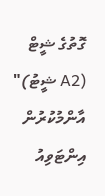ގޮތުގެ ޝީޓް (A2 ޝީޓު)" އާންމުކުރުން
އިންޓަވިއު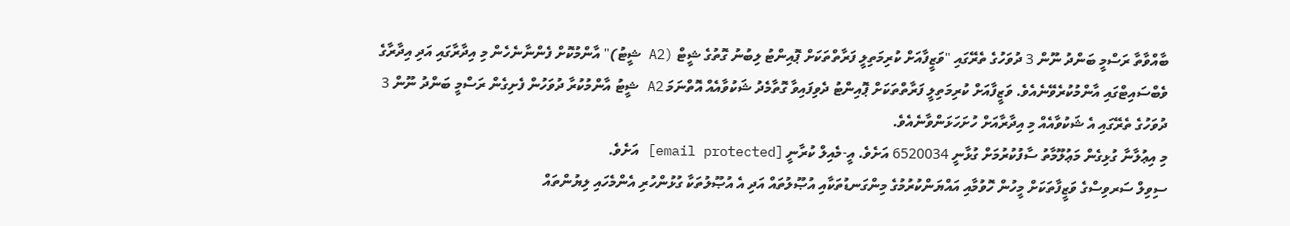ބާއްވާތާ ރަސްމީ ބަންދު ނޫން 3 ދުވަހުގެ ތެރޭގައި "ވަޒީފާއަށް ކުރިމަތިލީ ފަރާތްތަކަށް ޕޮއިންޓު ލިބުނު ގޮތުގެ ޝީޓް (A2 ޝީޓު)" އާންމުކޮށް ފެންނާނެހެން މި އިދާރާގައި އަދި އިދާރާގެ ވެބްސައިޓްގައި އާންމުކުރެވޭނެއެވެ. ވަޒީފާއަށް ކުރިމަތިލީ ފަރާތްތަކަށް ޕޮއިންޓު ދެވިފައިވާ ގޮތާމެދު ޝަކުވާއެއް އޮތްނަމަ A2 ޝީޓު އާންމުކުރާ ދުވަހުން ފެށިގެން ރަސްމީ ބަންދު ނޫން 3 ދުވަހުގެ ތެރޭގައި އެ ޝަކުވާއެއް މި އިދާރާއަށް ހުށަހަޅަންވާނެއެވެ.
މި އިޢުލާނާ ގުޅިގެން މަޢުލޫމާތު ސާފުކުރުމަށް ގުޅާނީ 6520034 އަށެވެ. އީ-މެއިލް ކުރާނީ [email protected] އަށެވެ.
ސިވިލް ސަރވިސްގެ ވަޒީފާތަކަށް މީހުން ހޮވުމާއި އައްޔަންކުރުމުގެ މިންގަނޑުތަކާއި އުޞޫލުތައް އަދި އެ އުޞޫލުތަކާ ގުޅުންހުރި އެންމެހައި ލިޔުންތައް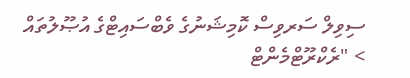ސިވިލް ސަރވިސް ކޮމިޝަނުގެ ވެބްސައިޓްގެ އުޞޫލުތައް > "ރެކްރޫޓްމެންޓް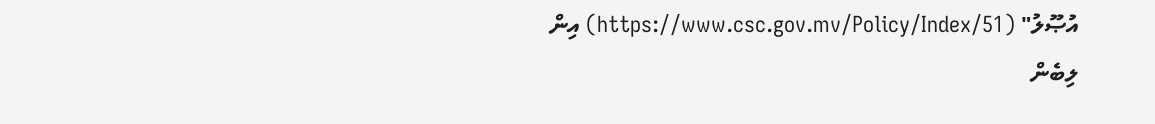އުޞޫލު" (https://www.csc.gov.mv/Policy/Index/51) އިން ލިބެން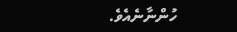ހުންނާނެއެވެ.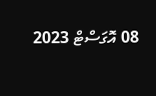08 އޮގަސްޓް 2023